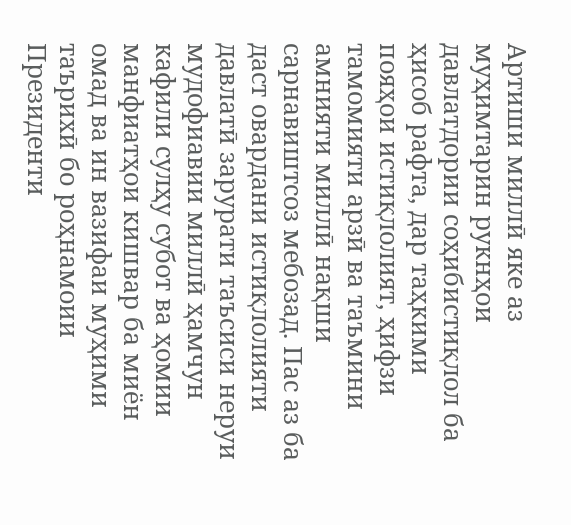Артиши миллӣ яке аз муҳимтарин рукнҳои давлатдории соҳибистиқлол ба ҳисоб рафта, дар таҳкими пояҳои истиқлолият, ҳифзи тамомияти арзӣ ва таъмини амнияти миллӣ нақши сарнавиштсоз мебозад. Пас аз ба даст овардани истиқлолияти давлатӣ зарурати таъсиси неруи мудофиавии миллӣ ҳамчун кафили сулҳу субот ва ҳомии манфиатҳои кишвар ба миён омад ва ин вазифаи муҳими таърихӣ бо роҳнамоии Президенти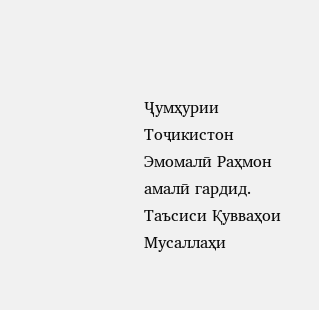Ҷумҳурии Тоҷикистон Эмомалӣ Раҳмон амалӣ гардид. Таъсиси Қувваҳои Мусаллаҳи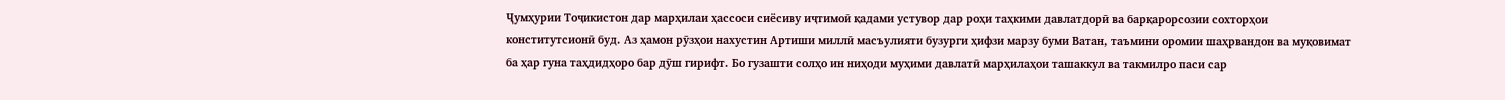Ҷумҳурии Тоҷикистон дар марҳилаи ҳассоси сиёсиву иҷтимоӣ қадами устувор дар роҳи таҳкими давлатдорӣ ва барқарорсозии сохторҳои конститутсионӣ буд. Аз ҳамон рӯзҳои нахустин Артиши миллӣ масъулияти бузурги ҳифзи марзу буми Ватан, таъмини оромии шаҳрвандон ва муқовимат ба ҳар гуна таҳдидҳоро бар дӯш гирифт. Бо гузашти солҳо ин ниҳоди муҳими давлатӣ марҳилаҳои ташаккул ва такмилро паси сар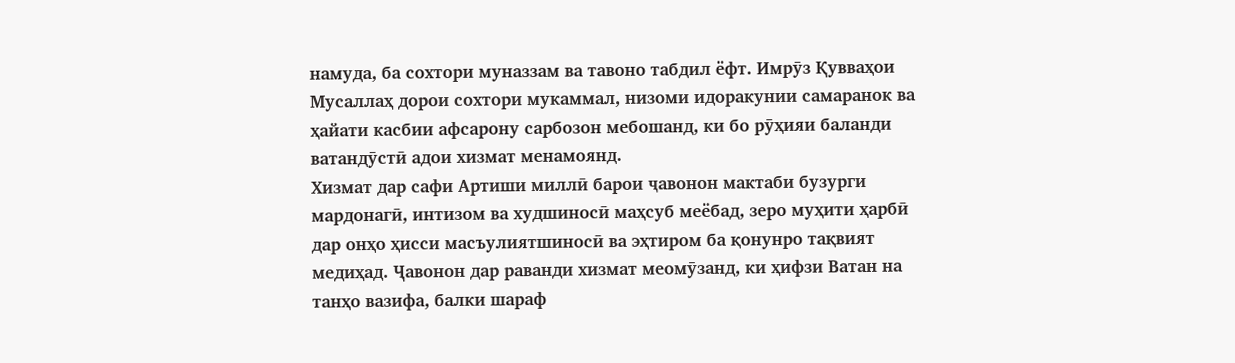намуда, ба сохтори муназзам ва тавоно табдил ёфт. Имрӯз Қувваҳои Мусаллаҳ дорои сохтори мукаммал, низоми идоракунии самаранок ва ҳайати касбии афсарону сарбозон мебошанд, ки бо рӯҳияи баланди ватандӯстӣ адои хизмат менамоянд.
Хизмат дар сафи Артиши миллӣ барои ҷавонон мактаби бузурги мардонагӣ, интизом ва худшиносӣ маҳсуб меёбад, зеро муҳити ҳарбӣ дар онҳо ҳисси масъулиятшиносӣ ва эҳтиром ба қонунро тақвият медиҳад. Ҷавонон дар раванди хизмат меомӯзанд, ки ҳифзи Ватан на танҳо вазифа, балки шараф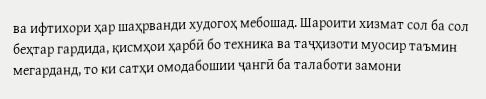ва ифтихори ҳар шаҳрванди худогоҳ мебошад. Шароити хизмат сол ба сол беҳтар гардида, қисмҳои ҳарбӣ бо техника ва таҷҳизоти муосир таъмин мегарданд, то ки сатҳи омодабошии ҷангӣ ба талаботи замони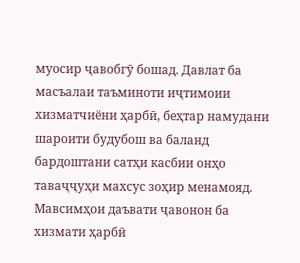муосир ҷавобгӯ бошад. Давлат ба масъалаи таъминоти иҷтимоии хизматчиёни ҳарбӣ, беҳтар намудани шароити будубош ва баланд бардоштани сатҳи касбии онҳо таваҷҷуҳи махсус зоҳир менамояд. Мавсимҳои даъвати ҷавонон ба хизмати ҳарбӣ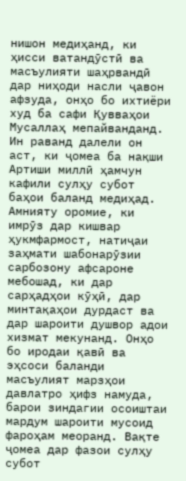нишон медиҳанд, ки ҳисси ватандӯстӣ ва масъулияти шаҳрвандӣ дар ниҳоди насли ҷавон афзуда, онҳо бо ихтиёри худ ба сафи Қувваҳои Мусаллаҳ мепайванданд. Ин раванд далели он аст, ки ҷомеа ба нақши Артиши миллӣ ҳамчун кафили сулҳу субот баҳои баланд медиҳад.
Амнияту оромие, ки имрӯз дар кишвар ҳукмфармост, натиҷаи заҳмати шабонарӯзии сарбозону афсароне мебошад, ки дар сарҳадҳои кӯҳӣ, дар минтақаҳои дурдаст ва дар шароити душвор адои хизмат мекунанд. Онҳо бо иродаи қавӣ ва эҳсоси баланди масъулият марзҳои давлатро ҳифз намуда, барои зиндагии осоиштаи мардум шароити мусоид фароҳам меоранд. Вақте ҷомеа дар фазои сулҳу субот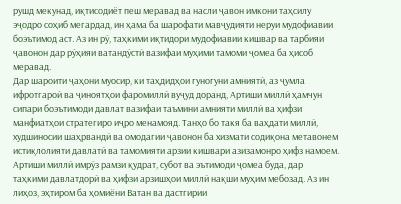рушд мекунад, иқтисодиёт пеш меравад ва насли ҷавон имкони таҳсилу эҷодро соҳиб мегардад, ин ҳама ба шарофати мавҷудияти неруи мудофиавии боэътимод аст. Аз ин рӯ, таҳкими иқтидори мудофиавии кишвар ва тарбияи ҷавонон дар рӯҳияи ватандӯстӣ вазифаи муҳими тамоми ҷомеа ба ҳисоб меравад.
Дар шароити ҷаҳони муосир, ки таҳдидҳои гуногуни амниятӣ, аз ҷумла ифротгароӣ ва ҷиноятҳои фаромиллӣ вуҷуд доранд, Артиши миллӣ ҳамчун сипари боэътимоди давлат вазифаи таъмини амнияти миллӣ ва ҳифзи манфиатҳои стратегиро иҷро менамояд. Танҳо бо такя ба ваҳдати миллӣ, худшиносии шаҳрвандӣ ва омодагии ҷавонон ба хизмати содиқона метавонем истиқлолияти давлатӣ ва тамомияти арзии кишвари азизамонро ҳифз намоем. Артиши миллӣ имрӯз рамзи қудрат, субот ва эътимоди ҷомеа буда, дар таҳкими давлатдорӣ ва ҳифзи арзишҳои миллӣ нақши муҳим мебозад. Аз ин лиҳоз, эҳтиром ба ҳомиёни Ватан ва дастгирии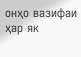онҳо вазифаи ҳар як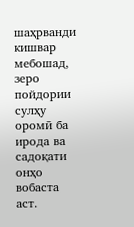шаҳрванди кишвар мебошад, зеро пойдории сулҳу оромӣ ба ирода ва садоқати онҳо вобаста аст.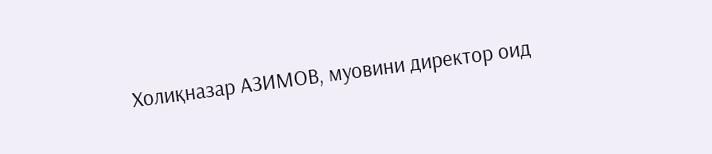Холиқназар АЗИМОВ, муовини директор оид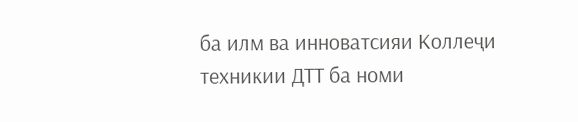ба илм ва инноватсияи Коллеҷи техникии ДТТ ба номи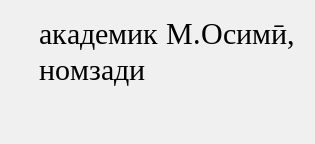академик М.Осимӣ, номзади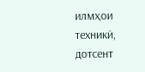илмҳои техникӣ, дотсент